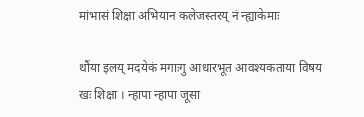मांभासं शिक्षा अभियान कलेजस्तरय् नं न्ह्याकेमाः

थौंया इलय् मदयेकं मगाःगु आधारभूत आवश्यकताया विषय खः शिक्षा । न्हापा न्हापा जूसा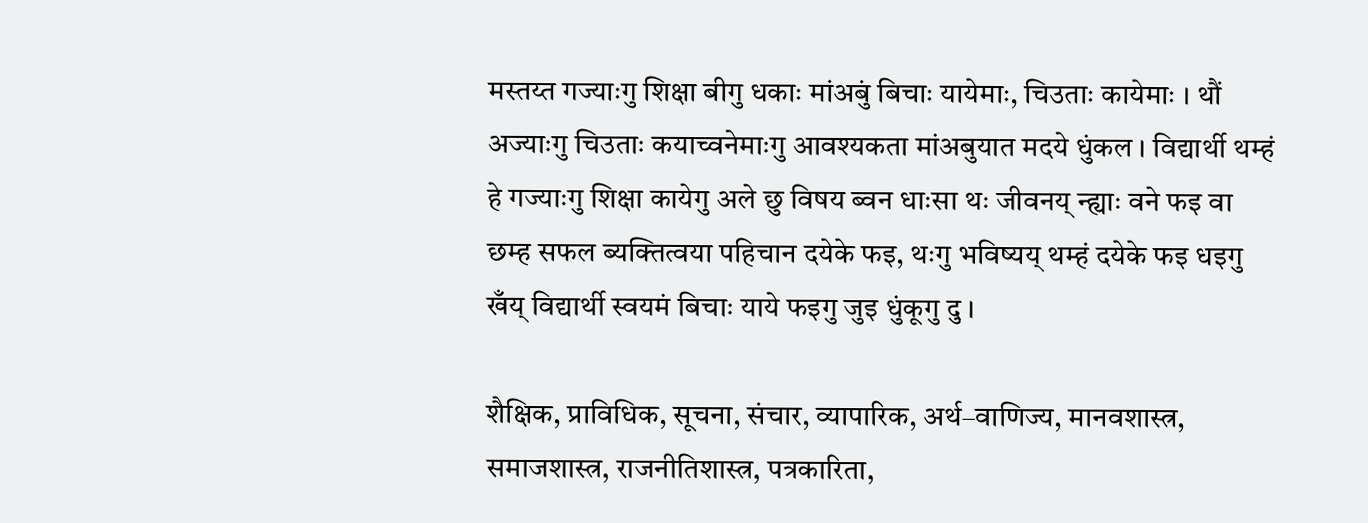मस्तय्त गज्याःगु शिक्षा बीगु धकाः मांअबुं बिचाः यायेमाः, चिउताः कायेमाः । थौं अज्याःगु चिउताः कयाच्वनेमाःगु आवश्यकता मांअबुयात मदये धुंकल । विद्यार्थी थम्हं हे गज्याःगु शिक्षा कायेगु अले छु विषय ब्वन धाःसा थः जीवनय् न्ह्याः वने फइ वा छम्ह सफल ब्यक्तित्वया पहिचान दयेके फइ, थःगु भविष्यय् थम्हं दयेके फइ धइगु खँय् विद्यार्थी स्वयमं बिचाः याये फइगु जुइ धुंकूगु दु ।

शैक्षिक, प्राविधिक, सूचना, संचार, व्यापारिक, अर्थ–वाणिज्य, मानवशास्त्र, समाजशास्त्र, राजनीतिशास्त्र, पत्रकारिता,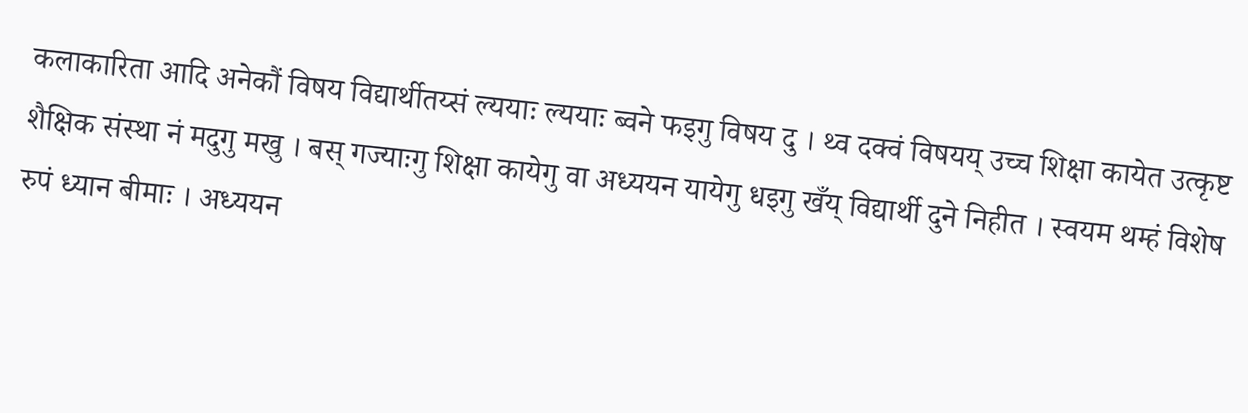कलाकारिता आदि अनेकौं विषय विद्यार्थीतय्सं ल्ययाः ल्ययाः ब्वने फइगु विषय दु । थ्व दक्वं विषयय् उच्च शिक्षा कायेत उत्कृष्ट शैक्षिक संस्था नं मदुगु मखु । बस् गज्याःगु शिक्षा कायेगु वा अध्ययन यायेगु धइगु खँय् विद्यार्थी दुने निहीत । स्वयम थम्हं विशेष रुपं ध्यान बीमाः । अध्ययन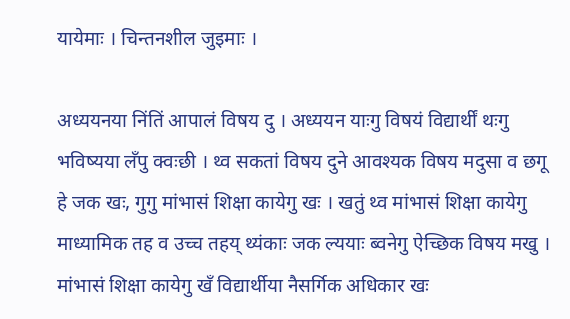यायेमाः । चिन्तनशील जुइमाः ।

अध्ययनया निंतिं आपालं विषय दु । अध्ययन याःगु विषयं विद्यार्थीं थःगु भविष्यया लँपु क्वःछी । थ्व सकतां विषय दुने आवश्यक विषय मदुसा व छगू हे जक खः, गुगु मांभासं शिक्षा कायेगु खः । खतुं थ्व मांभासं शिक्षा कायेगु माध्यामिक तह व उच्च तहय् थ्यंकाः जक ल्ययाः ब्वनेगु ऐच्छिक विषय मखु । मांभासं शिक्षा कायेगु खँ विद्यार्थीया नैसर्गिक अधिकार खः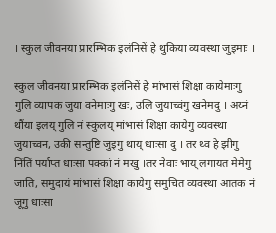। स्कुल जीवनया प्रारम्भिक इलंनिसें हे थुकिया व्यवस्था जुइमाः ।

स्कुल जीवनया प्रारम्भिक इलंनिसें हे मांभासं शिक्षा कायेमाःगु गुलि व्यापक जुया वनेमाःगु खः, उलि जुयाच्वंगु खनेमदु । अय्नं थौंया इलय् गुलि नं स्कुलय् मांभासं शिक्षा कायेगु व्यवस्था जुयाच्वन, उकी सन्तुष्टि जुइगु थाय् धाःसा दु । तर थ्व हे झीगु निंतिं पर्याप्त धाःसा पक्कां नं मखु ।तर नेवाः भाय् लगायत मेमेगु जाति, समुदायं मांभासं शिक्षा कायेगु समुचित व्यवस्था आतक नं जूगु धाःसा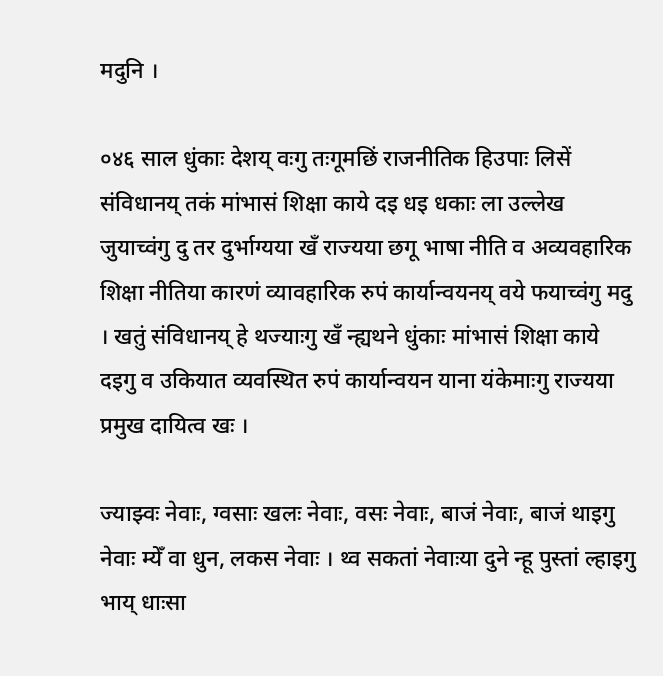मदुनि ।

०४६ साल धुंकाः देशय् वःगु तःगूमछिं राजनीतिक हिउपाः लिसें संविधानय् तकं मांभासं शिक्षा काये दइ धइ धकाः ला उल्लेख जुयाच्वंगु दु तर दुर्भाग्यया खँ राज्यया छगू भाषा नीति व अव्यवहारिक शिक्षा नीतिया कारणं व्यावहारिक रुपं कार्यान्वयनय् वये फयाच्वंगु मदु । खतुं संविधानय् हे थज्याःगु खँ न्ह्यथने धुंकाः मांभासं शिक्षा काये दइगु व उकियात व्यवस्थित रुपं कार्यान्वयन याना यंकेमाःगु राज्यया प्रमुख दायित्व खः ।

ज्याझ्वः नेवाः, ग्वसाः खलः नेवाः, वसः नेवाः, बाजं नेवाः, बाजं थाइगु नेवाः म्येँ वा धुन, लकस नेवाः । थ्व सकतां नेवाःया दुने न्हू पुस्तां ल्हाइगु भाय् धाःसा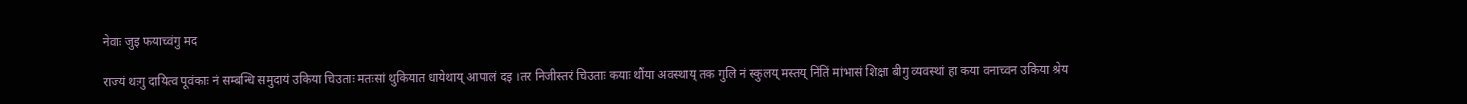नेवाः जुइ फयाच्वंगु मद

राज्यं थःगु दायित्व पूवंकाः नं सम्बन्धि समुदायं उकिया चिउताः मतःसां थुकियात धायेथाय् आपालं दइ ।तर निजीस्तरं चिउताः कयाः थौंया अवस्थाय् तक गुलि नं स्कुलय् मस्तय् निंतिं मांभासं शिक्षा बीगु व्यवस्थां हा कया वनाच्वन उकिया श्रेय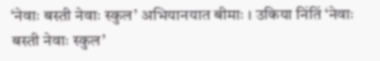‘नेवाः बस्ती नेवाः स्कुल’ अभियानयात बीमाः । उकिया निंतिं ‘नेवाः बस्ती नेवाः स्कुल’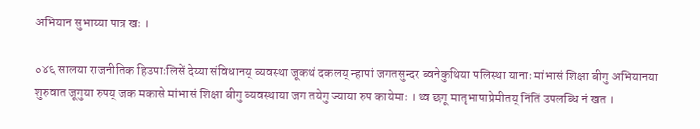अभियान सुभाय्या पात्र खः ।

०४६ सालया राजनीतिक हिउपाःलिसें देय्या संविधानय् व्यवस्था जूकथं दकलय् न्हापां जगतसुन्दर ब्वनेकुथिया पलिस्था यानाः मांभासं शिक्षा बीगु अभियानया शुरुवात जूगुया रुपय् जक मकासे मांभासं शिक्षा बीगु व्यवस्थाया जग तयेगु ज्याया रुप कायेमाः । थ्व छगू मातृभाषाप्रेमीतय् निंतिं उपलब्धि नं खत ।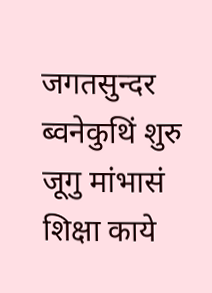जगतसुन्दर ब्वनेकुथिं शुरु जूगु मांभासं शिक्षा काये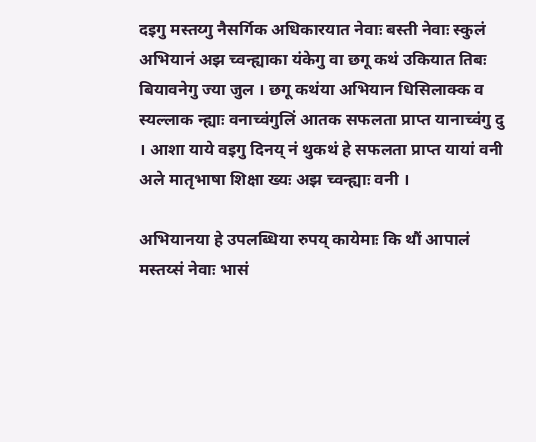दइगु मस्तय्गु नैसर्गिक अधिकारयात नेवाः बस्ती नेवाः स्कुलं अभियानं अझ च्वन्ह्याका यंकेगु वा छगू कथं उकियात तिबः बियावनेगु ज्या जुल । छगू कथंया अभियान धिसिलाक्क व स्यल्लाक न्ह्याः वनाच्वंगुलिं आतक सफलता प्राप्त यानाच्वंगु दु । आशा याये वइगु दिनय् नं थुकथं हे सफलता प्राप्त यायां वनी अले मातृभाषा शिक्षा ख्यः अझ च्वन्ह्याः वनी ।

अभियानया हे उपलब्धिया रुपय् कायेमाः कि थौं आपालं मस्तय्सं नेवाः भासं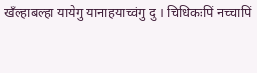खँल्हाबल्हा यायेगु यानाहयाच्वंगु दु । चिधिकःपिं नच्चापिं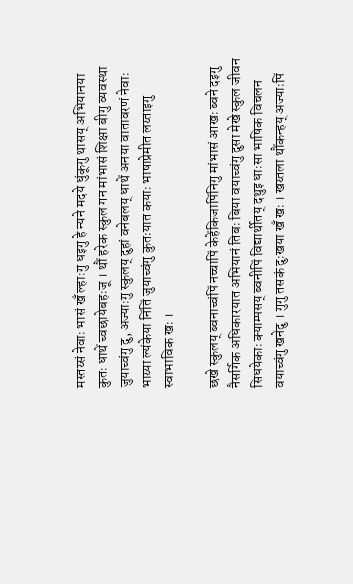मस्तय्सं नेवाः भासं खँ ल्हाःगु धइगु हे न्यने मदये धुंकूगु थासय् अभियानया कुतः धाथें च्वछायेबहःजू । थौं हरेक स्कुल गन मांभासं शिक्षा बीगु व्यवस्था जुयाच्वंगु दु, अज्याःगु स्कुलय् दुहां वनेबलय् धाथें अनया वातावरणं नेवाः भाय्या ल्यंकेया निंतिं जुयाच्वंगु कुतःयात कयाः भाषाप्रेमीत लय्ताइगु स्वाभाविक खः ।

छखे स्कुलय् ब्वनाच्वंपिं नच्चापिं केहेंकिजापिंनिगु मांभासं आखः ब्वने दइगु नैसर्गिक अधिकारयात अभियानं तिबः बिया वयाच्वंगु दुसा मेखे स्कुल जीवन सिधयेकाः क्याम्पसय् ब्वनीपिं विद्यार्थीतय् दथुइ धाःसा भाषिक विचलन वयाच्वंगु खनेदु । गुगु तसकं दुःखया खँ खः । खय्तला थौंकन्हय् अज्याःपिं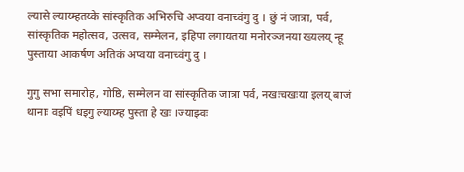ल्यासे ल्याय्म्हतय्के सांस्कृतिक अभिरुचि अप्वया वनाच्वंगु दु । छुं नं जात्रा, पर्व, सांस्कृतिक महोत्सव, उत्सव, सम्मेलन, इहिपा लगायतया मनोरञ्जनया ख्यलय् न्हू पुस्ताया आकर्षण अतिकं अप्वया वनाच्वंगु दु ।

गुगु सभा समारोह, गोष्ठि, सम्मेलन वा सांस्कृतिक जात्रा पर्व, नखःचखःया इलय् बाजं थानाः वइपिं धइगु ल्याय्म्ह पुस्ता हे खः ।ज्याझ्वः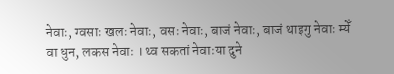नेवाः, ग्वसाः खलः नेवाः, वसः नेवाः, बाजं नेवाः, बाजं थाइगु नेवाः म्येँ वा धुन, लकस नेवाः । थ्व सकतां नेवाःया दुने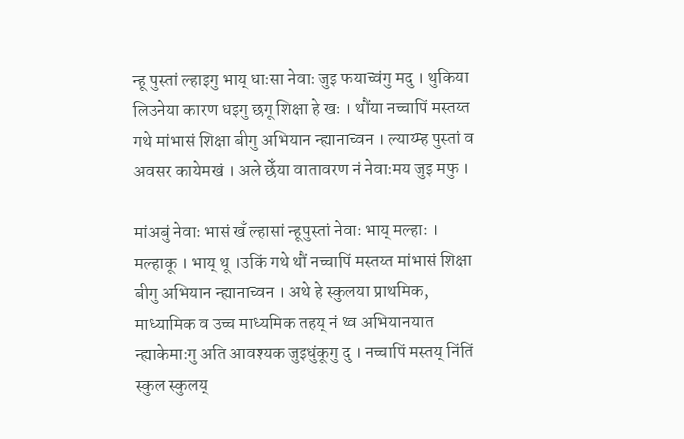न्हू पुस्तां ल्हाइगु भाय् धाःसा नेवाः जुइ फयाच्वंगु मदु । थुकिया लिउनेया कारण धइगु छगू शिक्षा हे खः । थौंया नच्चापिं मस्तय्त गथे मांभासं शिक्षा बीगु अभियान न्ह्यानाच्वन । ल्याय्म्ह पुस्तां व अवसर कायेमखं । अले छेँया वातावरण नं नेवाःमय जुइ मफु ।

मांअबुं नेवाः भासं खँ ल्हासां न्हूपुस्तां नेवाः भाय् मल्हाः । मल्हाकू । भाय् थू ।उकिं गथे थौं नच्चापिं मस्तय्त मांभासं शिक्षा बीगु अभियान न्ह्यानाच्वन । अथे हे स्कुलया प्राथमिक, माध्यामिक व उच्च माध्यमिक तहय् नं थ्व अभियानयात न्ह्याकेमाःगु अति आवश्यक जुइधुंकूगु दु । नच्चापिं मस्तय् निंतिं स्कुल स्कुलय्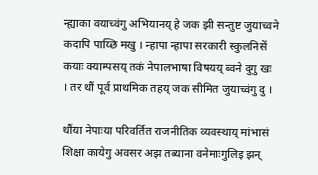न्ह्याका वयाच्वंगु अभियानय् हे जक झी सन्तुष्ट जुयाच्वने कदापि पाय्छि मखु । न्हापा न्हापा सरकारी स्कुलनिसें कयाः क्याम्पसय् तकं नेपालभाषा विषयय् ब्वने दुगु खः । तर थौं पूर्व प्राथमिक तहय् जक सीमित जुयाच्वंगु दु ।

थौंया नेपाःया परिवर्तित राजनीतिक व्यवस्थाय् मांभासं शिक्षा कायेगु अवसर अझ तब्याना वनेमाःगुलिइ झन्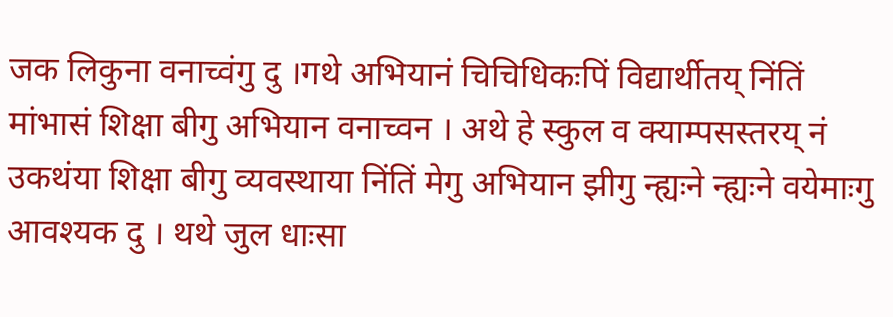जक लिकुना वनाच्वंगु दु ।गथे अभियानं चिचिधिकःपिं विद्यार्थीतय् निंतिं मांभासं शिक्षा बीगु अभियान वनाच्वन । अथे हे स्कुल व क्याम्पसस्तरय् नं उकथंया शिक्षा बीगु व्यवस्थाया निंतिं मेगु अभियान झीगु न्ह्यःने न्ह्यःने वयेमाःगु आवश्यक दु । थथे जुल धाःसा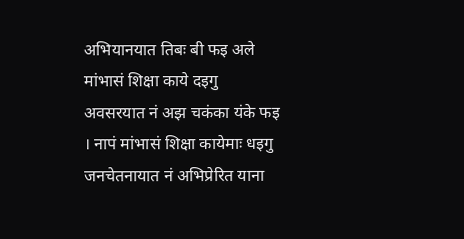अभियानयात तिबः बी फइ अले मांभासं शिक्षा काये दइगु अवसरयात नं अझ चकंका यंके फइ । नापं मांभासं शिक्षा कायेमाः धइगु जनचेतनायात नं अभिप्रेरित याना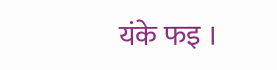यंके फइ ।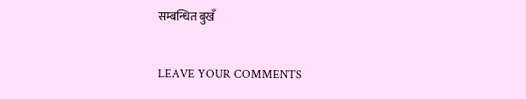सम्बन्धित बुखँ

LEAVE YOUR COMMENTS